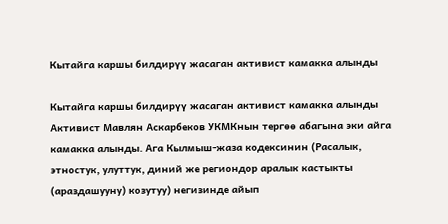Кытайга каршы билдирүү жасаган активист камакка алынды

Кытайга каршы билдирүү жасаган активист камакка алынды
Активист Мавлян Аскарбеков УКМКнын тергөө абагына эки айга камакка алынды. Ага Кылмыш-жаза кодексинин (Расалык, этностук, улуттук, диний же региондор аралык кастыкты (араздашууну) козутуу) негизинде айып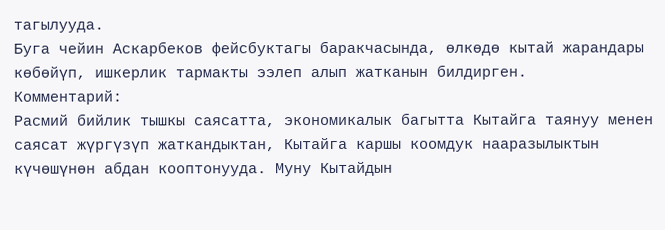тагылууда.
Буга чейин Аскарбеков фейсбуктагы баракчасында, өлкөдө кытай жарандары көбөйүп, ишкерлик тармакты ээлеп алып жатканын билдирген.
Комментарий:
Расмий бийлик тышкы саясатта, экономикалык багытта Кытайга таянуу менен саясат жүргүзүп жаткандыктан, Кытайга каршы коомдук нааразылыктын күчөшүнөн абдан кооптонууда. Муну Кытайдын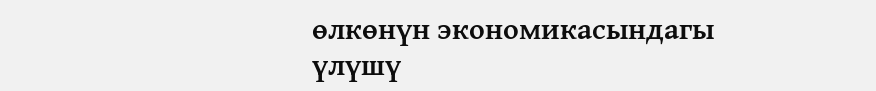өлкөнүн экономикасындагы үлүшү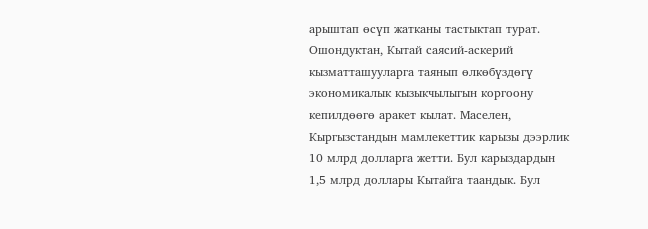арыштап өсүп жатканы тастыктап турат. Ошондуктан, Кытай саясий-аскерий кызматташууларга таянып өлкөбүздөгү экономикалык кызыкчылыгын коргоону кепилдөөгө аракет кылат. Маселен, Кыргызстандын мамлекеттик карызы дээрлик 10 млрд долларга жетти. Бул карыздардын 1,5 млрд доллары Кытайга таандык. Бул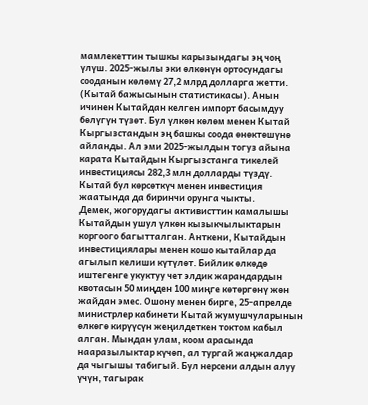мамлекеттин тышкы карызындагы эң чоң үлүш. 2025-жылы эки өлкөнүн ортосундагы сооданын көлөмү 27,2 млрд долларга жетти. (Кытай бажысынын статистикасы). Анын ичинен Кытайдан келген импорт басымдуу бөлүгүн түзөт. Бул үлкөн көлөм менен Кытай Кыргызстандын эң башкы соода өнөктөшүнө айланды. Ал эми 2025-жылдын тогуз айына карата Кытайдын Кыргызстанга тикелей инвестициясы 282,3 млн долларды түздү. Кытай бул көрсөткүч менен инвестиция жаатында да биринчи орунга чыкты.
Демек, жогорудагы активисттин камалышы Кытайдын ушул үлкөн кызыкчылыктарын коргоого багытталган. Анткени, Кытайдын инвестициялары менен кошо кытайлар да агылып келиши күтүлөт. Бийлик өлкөдө иштегенге укуктуу чет элдик жарандардын квотасын 50 миңден 100 миңге көтөргөнү жөн жайдан эмес. Ошону менен бирге, 25-апрелде министрлер кабинети Кытай жумушчуларынын өлкөгө кирүүсүн жеңилдеткен токтом кабыл алган. Мындан улам, коом арасында нааразылыктар күчөп, ал тургай жаңжалдар да чыгышы табигый. Бул нерсени алдын алуу үчүн, тагырак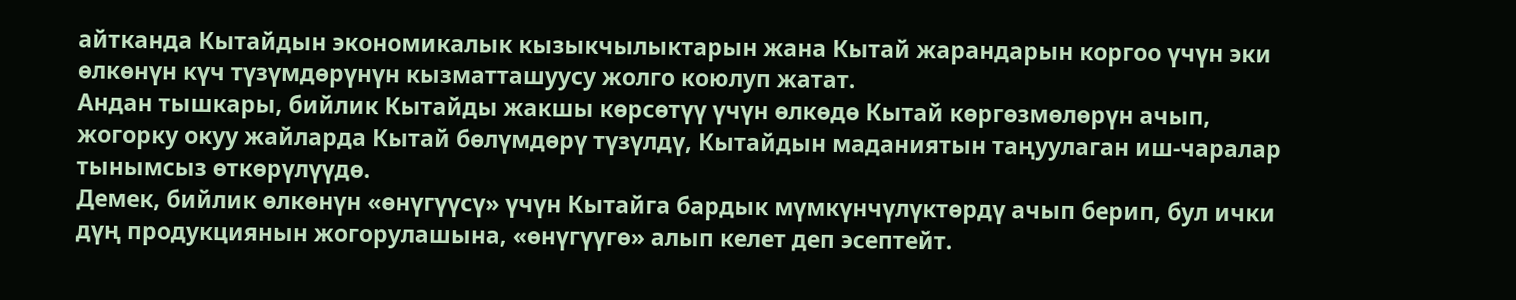айтканда Кытайдын экономикалык кызыкчылыктарын жана Кытай жарандарын коргоо үчүн эки өлкөнүн күч түзүмдөрүнүн кызматташуусу жолго коюлуп жатат.
Андан тышкары, бийлик Кытайды жакшы көрсөтүү үчүн өлкөдө Кытай көргөзмөлөрүн ачып, жогорку окуу жайларда Кытай бөлүмдөрү түзүлдү, Кытайдын маданиятын таңуулаган иш-чаралар тынымсыз өткөрүлүүдө.
Демек, бийлик өлкөнүн «өнүгүүсү» үчүн Кытайга бардык мүмкүнчүлүктөрдү ачып берип, бул ички дүң продукциянын жогорулашына, «өнүгүүгө» алып келет деп эсептейт.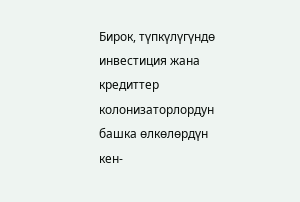Бирок, түпкүлүгүндө инвестиция жана кредиттер колонизаторлордун башка өлкөлөрдүн кен-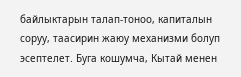байлыктарын талап-тоноо, капиталын соруу, таасирин жаюу механизми болуп эсептелет. Буга кошумча, Кытай менен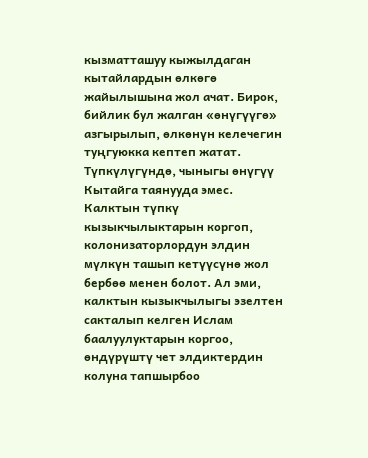кызматташуу кыжылдаган кытайлардын өлкөгө жайылышына жол ачат. Бирок, бийлик бул жалган «өнүгүүгө» азгырылып, өлкөнүн келечегин туңгуюкка кептеп жатат.
Түпкүлүгүндө, чыныгы өнүгүү Кытайга таянууда эмес. Калктын түпкү кызыкчылыктарын коргоп, колонизаторлордун элдин мүлкүн ташып кетүүсүнө жол бербөө менен болот. Ал эми, калктын кызыкчылыгы эзелтен сакталып келген Ислам баалуулуктарын коргоо, өндүрүштү чет элдиктердин колуна тапшырбоо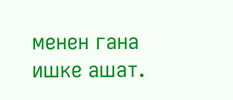менен гана ишке ашат.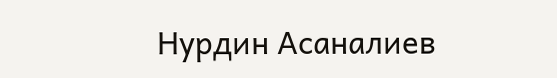Нурдин Асаналиев